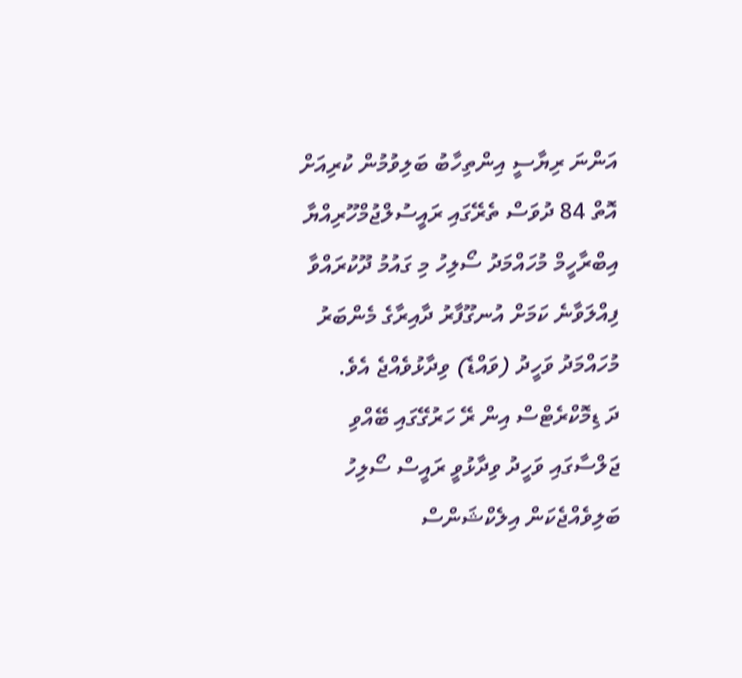އަންނަ ރިޔާސީ އިންތިހާބު ބަލިވުމުން ކުރިއަށް އޮތް 84 ދުވަސް ތެރޭގައި ރައީސުލްޖުމްހޫރިއްޔާ އިބްރާހީމް މުހައްމަދު ސޯލިހު މި ގައުމު ދޫކުރައްވާ ފިއްލަވާނެ ކަމަށް އުނގޫފާރު ދާއިރާގެ މެންބަރު މުހައްމަދު ވަހީދު (ވައްޑެ) ވިދާޅުވެއްޖެ އެވެ.
ދަ ޑިމޮކްރެޓްސް އިން ރޭ ހަރުގޭގައި ބޭއްވި ޖަލްސާގައި ވަހީދު ވިދާޅުވީ ރައީސް ސޯލިހު ބަލިވެއްޖެކަން އިލެކްޝަންސް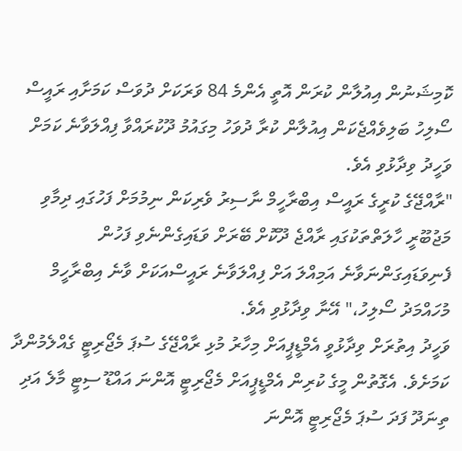ކޮމިޝަނުން އިއުލާން ކުރަން އޮތީ އެންމެ 84 ވަރަކަށް ދުވަސް ކަމަށާއި ރައީސް ސޯލިހު ބަލިވެއްޖެކަން އިއުލާން ކުރާ ދުވަހު މިގައުމު ދޫކުރައްވާ ފިއްލަވާނެ ކަމަށް ވަހީދު ވިދާޅުވި އެވެ.
"ރާއްޖޭގެ ކުރީގެ ރައީސް އިބްރާހީމް ނާސިރު ވެރިކަން ނިމުމަށް ފަހުގައި ދިމާވި މަޖުބޫރީ ހާލަތްތަކުގައި ރާއްޖެ ދޫކޮށް ބޭރަށް ވަޑައިގެންނެވި ފަހުން ފެނިވަޑައިގަންނަވާނެ އަމިއްލަ އަށް ފިއްލަވާނެ ރައީސްއަކަށް ވާނެ އިބްރާހީމް މުހައްމަދު ސޯލިހު،" އޭނާ ވިދާޅުވި އެވެ.
ވަހީދު އިތުރަށް ވިދާޅުވީ އެމްޑީޕީއަށް މިހާރު މުޅި ރާއްޖޭގެ ސުޕަ މެޖޯރިޓީ ގެއްލެމުންދާ ކަމަށެވެ. އެގޮތުން މީގެ ކުރިން އެމްޑީޕީއަށް މެޖޯރިޓީ އޮންނަ އައްޑޫ ސިޓީ މާލެ އަދި ތިނަދޫ ފަދަ ސުޕަ މެޖޯރިޓީ އޮންނަ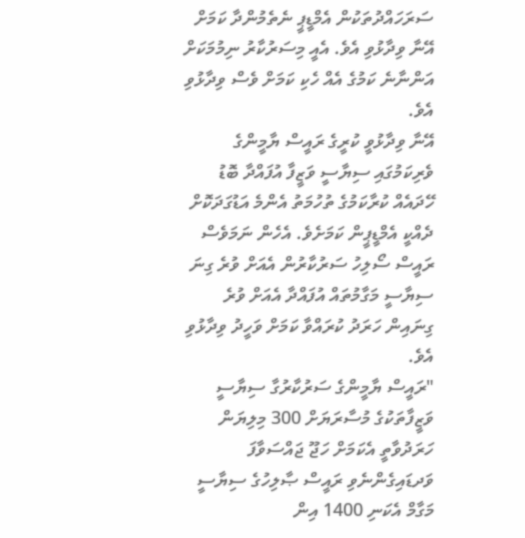ސަރަހައްދުތަކުން އެމްޑީޕީ ނެތެމުންދާ ކަމަށް އޭނާ ވިދާޅުވި އެވެ. އެއީ މިސަރުކާރު ނިމުމަކަށް އަންނާނެ ކަމުގެ އެއް ހެކި ކަމަށް ވެސް ވިދާޅުވި އެވެ.
އޭނާ ވިދާޅުވީ ކުރީގެ ރައީސް ޔާމީންގެ ވެރިކަމުގައި ސިޔާސީ ވަޒީފާ އުފައްދާ ބޮޑު ހޭދައެއް ކުރާކަމުގެ ތުހުމަތު އެންމެ އަޑުގަދަކޮށް ދެއްކީ އެމްޑީޕީން ކަމަށެވެ. އެހެން ނަމަވެސް ރައީސް ސޯލިހު ސަރުކާރުން އެއަށް ވުރެ ގިނަ ސިޔާސީ މަގާމުތައް އުފައްދާ އެއަށް ވުރެ ގިނައިން ހަރަދު ކުރައްވާ ކަމަށް ވަހީދު ވިދާޅުވި އެވެ.
"ރައީސް ޔާމީންގެ ސަރުކާރުގާ ސިޔާސީ ވަޒީފާތަކުގެ މުސާރަޔަށް 300 މިލިޔަން ހަރަދުވާތީ އެކަމަށް ހަޖޫ ޖައްސަވާފަ ވަދޑައިގެންނެވި ރައީސް ޞާލިހުގެ ސިޔާސީ މަގާމް އެކަނި 1400 އިން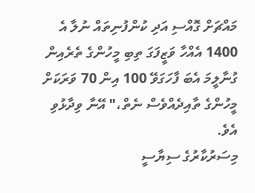މައްޗަށް ގޮއްސި އަދި ކުންފުނިތައް ނުލާ އެ 1400 އެއްހާ ވަޒީފަގަ ތިބި މީހުންގެ ތެރެއިން ގުނާލީމަ އެބަ ފާހަގަވޭ 100 އިން 70 ވަރަކަށް މީހުންގެ ތާއިދެއްވެސް ނެތް،" އޭނާ ވިދާޅުވި އެވެ.
މިސަރުކާރުގެ ސިޔާސީ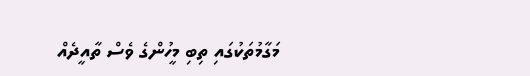މަގާމުތަކުގައި ތިބި މީހުންގެ ވެސް ތާއީދެއް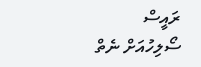ރައީސް ސޯލިހުއަށް ނެތް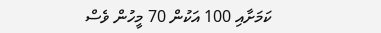ކަމަށާއި 100 އަކުން 70 މީހުން ވެސް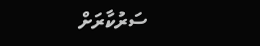ސަރުކާރަށް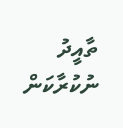ތާއީދު ނުކުރާކަން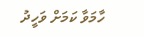ހާމަވާ ކަމަށް ވަހީދު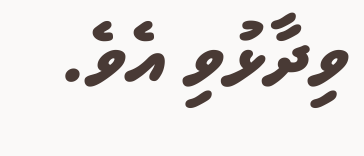ވިދާޅުވި އެވެ.